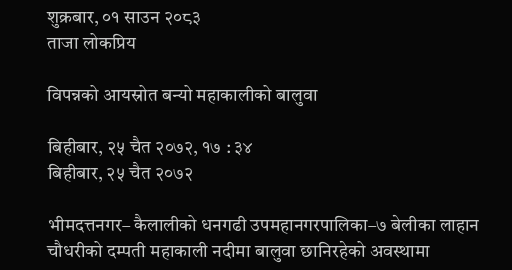शुक्रबार, ०१ साउन २०८३
ताजा लोकप्रिय

विपन्नको आयस्रोत बन्यो महाकालीको बालुवा

बिहीबार, २५ चैत २०७२, १७ : ३४
बिहीबार, २५ चैत २०७२

भीमदत्तनगर– कैलालीको धनगढी उपमहानगरपालिका–७ बेलीका लाहान चौधरीको दम्पती महाकाली नदीमा बालुवा छानिरहेको अवस्थामा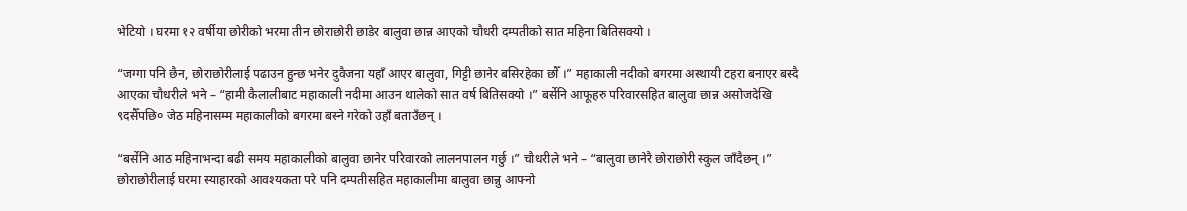भेटियो । घरमा १२ वर्षीया छोरीको भरमा तीन छोराछोरी छाडेर बालुवा छान्न आएको चौधरी दम्पतीको सात महिना बितिसक्यो ।

“जग्गा पनि छैन, छोराछोरीलाई पढाउन हुन्छ भनेर दुवैजना यहाँ आएर बालुवा, गिट्टी छानेर बसिरहेका छौँ ।” महाकाली नदीको बगरमा अस्थायी टहरा बनाएर बस्दै आएका चौधरीले भने – “हामी कैलालीबाट महाकाली नदीमा आउन थालेको सात वर्ष बितिसक्यो ।” बर्सेनि आफूहरु परिवारसहित बालुवा छान्न असोजदेखि ९दसैँपछि० जेठ महिनासम्म महाकालीको बगरमा बस्ने गरेको उहाँ बताउँछन् ।

“बर्सेनि आठ महिनाभन्दा बढी समय महाकालीको बालुवा छानेर परिवारको लालनपालन गर्छु ।” चौधरीले भने – “बालुवा छानेरै छोराछोरी स्कुल जाँदैछन् ।” छोराछोरीलाई घरमा स्याहारको आवश्यकता परे पनि दम्पतीसहित महाकालीमा बालुवा छान्नु आफ्नो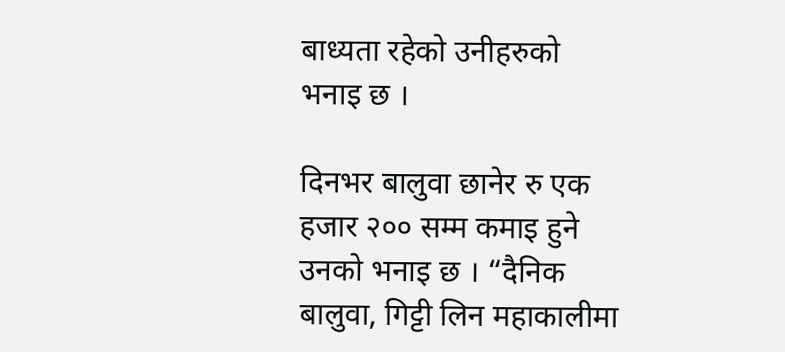बाध्यता रहेको उनीहरुको भनाइ छ ।

दिनभर बालुवा छानेर रु एक हजार २०० सम्म कमाइ हुने उनको भनाइ छ । “दैनिक बालुवा, गिट्टी लिन महाकालीमा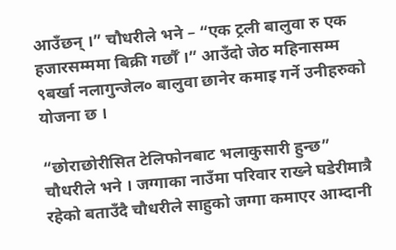आउँछन् ।” चौधरीले भने – “एक ट्रली बालुवा रु एक हजारसम्ममा बिक्री गर्छौँ ।” आउँदो जेठ महिनासम्म ९बर्खा नलागुन्जेल० बालुवा छानेर कमाइ गर्ने उनीहरुको योजना छ ।

“छोराछोरीसित टेलिफोनबाट भलाकुसारी हुन्छ” चौधरीले भने । जग्गाका नाउँमा परिवार राख्ने घडेरीमात्रै रहेको बताउँदै चौधरीले साहुको जग्गा कमाएर आम्दानी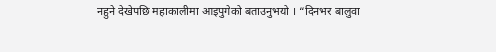नहुने देखेपछि महाकालीमा आइपुगेको बताउनुभयो । “दिनभर बालुवा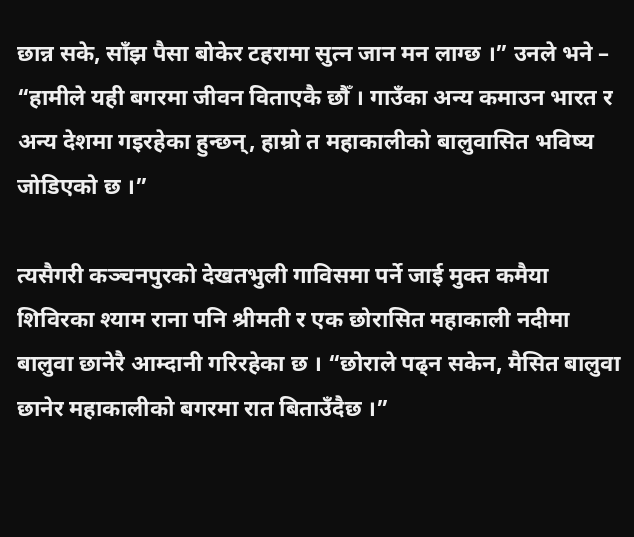छान्न सके, साँझ पैसा बोकेर टहरामा सुत्न जान मन लाग्छ ।” उनले भने – “हामीले यही बगरमा जीवन विताएकै छौँ । गाउँका अन्य कमाउन भारत र अन्य देशमा गइरहेका हुन्छन्, हाम्रो त महाकालीको बालुवासित भविष्य जोडिएको छ ।”

त्यसैगरी कञ्चनपुरको देखतभुली गाविसमा पर्ने जाई मुक्त कमैया शिविरका श्याम राना पनि श्रीमती र एक छोरासित महाकाली नदीमा बालुवा छानेरै आम्दानी गरिरहेका छ । “छोराले पढ्न सकेन, मैसित बालुवा छानेर महाकालीको बगरमा रात बिताउँदैछ ।”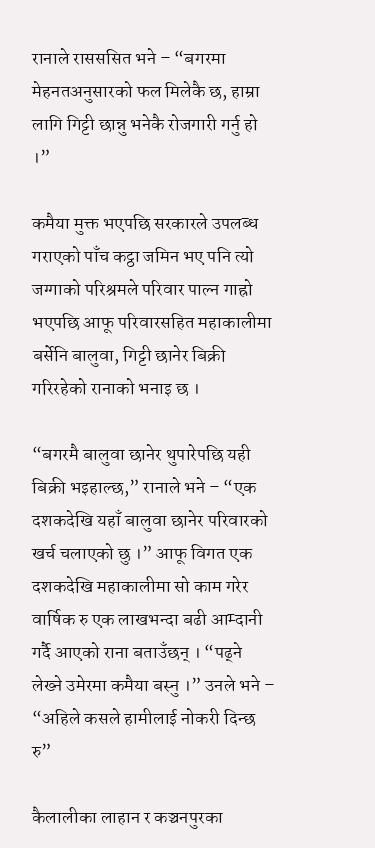रानाले रासससित भने – “बगरमा मेहनतअनुसारको फल मिलेकै छ, हाम्रा लागि गिट्टी छान्नु भनेकै रोजगारी गर्नु हो ।”

कमैया मुक्त भएपछि सरकारले उपलब्ध गराएको पाँच कट्ठा जमिन भए पनि त्यो जग्गाको परिश्रमले परिवार पाल्न गाह्रो भएपछि आफू परिवारसहित महाकालीमा बर्सेनि बालुवा, गिट्टी छानेर बिक्री गरिरहेको रानाको भनाइ छ ।

“बगरमै बालुवा छानेर थुपारेपछि यही बिक्री भइहाल्छ,” रानाले भने – “एक दशकदेखि यहाँ बालुवा छानेर परिवारको खर्च चलाएको छु ।” आफू विगत एक दशकदेखि महाकालीमा सो काम गरेर वार्षिक रु एक लाखभन्दा बढी आम्दानी गर्दै आएको राना बताउँछन् । “पढ्ने लेख्ने उमेरमा कमैया बस्नु ।” उनले भने – “अहिले कसले हामीलाई नोकरी दिन्छ रु”

कैलालीका लाहान र कञ्चनपुरका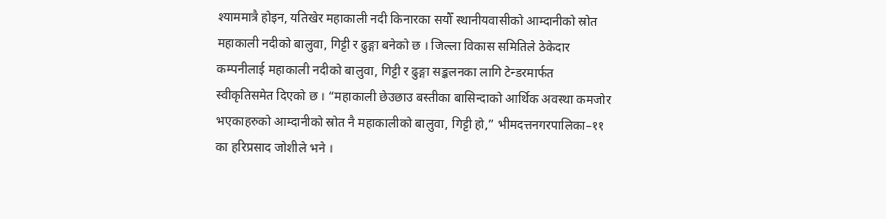श्याममात्रै होइन, यतिखेर महाकाली नदी किनारका सयौँ स्थानीयवासीको आम्दानीको स्रोत महाकाली नदीको बालुवा, गिट्टी र ढुङ्गा बनेको छ । जिल्ला विकास समितिले ठेकेदार कम्पनीलाई महाकाली नदीको बालुवा, गिट्टी र ढुङ्गा सङ्कलनका लागि टेन्डरमार्फत स्वीकृतिसमेत दिएको छ । “महाकाली छेउछाउ बस्तीका बासिन्दाको आर्थिक अवस्था कमजोर भएकाहरुको आम्दानीको स्रोत नै महाकालीको बालुवा, गिट्टी हो,” भीमदत्तनगरपालिका–११ का हरिप्रसाद जोशीले भने ।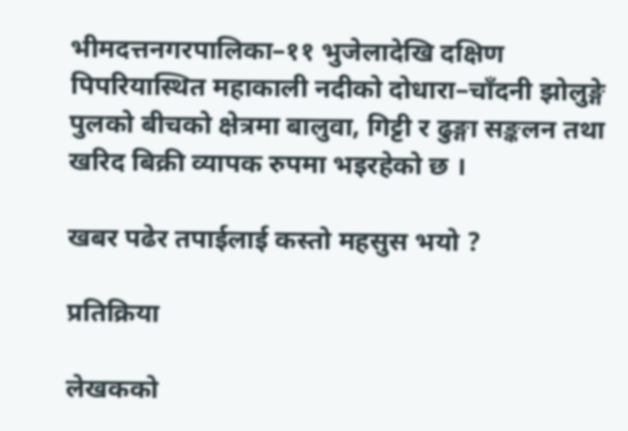भीमदत्तनगरपालिका–११ भुजेलादेखि दक्षिण पिपरियास्थित महाकाली नदीको दोधारा–चाँदनी झोलुङ्गे पुलको बीचको क्षेत्रमा बालुवा, गिट्टी र ढुङ्गा सङ्कलन तथा खरिद बिक्री व्यापक रुपमा भइरहेको छ ।

खबर पढेर तपाईलाई कस्तो महसुस भयो ?

प्रतिक्रिया

लेखकको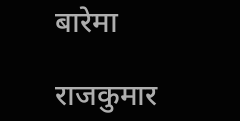बारेमा

राजकुमार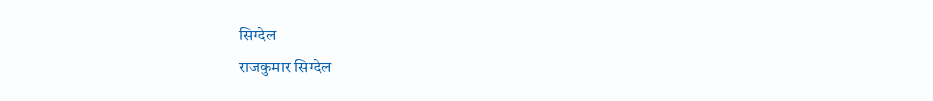सिग्देल
राजकुमार सिग्देल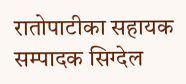रातोपाटीका सहायक सम्पादक सिग्देल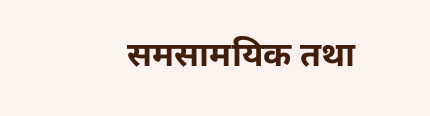समसामयिक तथा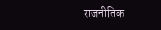राजनीतिक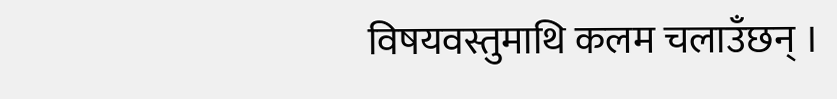विषयवस्तुमाथि कलम चलाउँछन् ।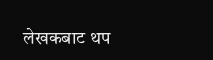लेखकबाट थप